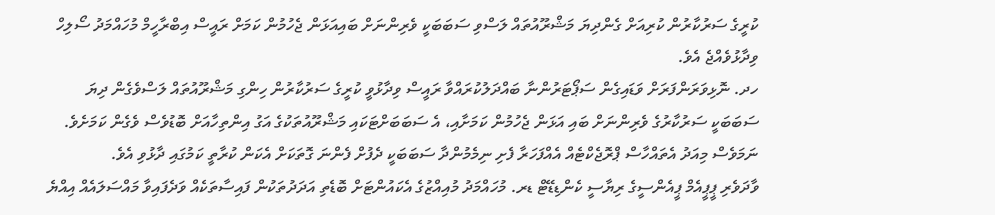ކުރީގެ ސަރުކާރުން ކުރިއަށް ގެންދިޔަ މަޝްރޫއުތައް ލަސްވި ސަބަބަކީ ވެރިންނަށް ބައިއަޅަން ޖެހުމުން ކަމަށް ރައީސް އިބްރާހީމް މުހައްމަދު ސޯލިހް ވިދާޅުވެއްޖެ އެވެ.
ހދ. ނޮޅިވަރަންފަރަށް ވަޑައިގެން ސަޕޯޓަރުންނާ ބައްދަލުކުރައްވާ ރައީސް ވިދާޅުވީ ކުރީގެ ސަރުކާރުން ހިންގި މަޝްރޫއުތައް ލަސްވެގެން ދިޔަ ސަބަބަކީ ސަރުކާރުގެ ވެރިންނަށް ބައި އަޅަން ޖެހުމުން ކަމަށާއި، އެ ސަބަބަށްޓަކައި މަޝްރޫއުތަކުގެ އަގު އިންތިހާއަށް ބޮޑުވެސް ވެގެން ކަމަށެވެ. ނަމަވެސް މިއަދު އެތައްހާސް ޕްރޮޖެކްޓެއް އެއްފަހަރާ ފެށި ނިމެމުންދާ ސަބަބަކީ ދެފުށް ފެންނަ ގޮތަކަށް އެކަން ކުރާތީ ކަމުގައި ދާޅުވި އެވެ.
ވާދަވެރި ޕީޕީއެމް ޕީއެންސީގެ ރިޔާސީ ކެންޑިޑޭޓް ޑރ. މުހައްމަދު މުއިއްޒުގެ އެކައުންޓަށް ބޮޑެތި އަދަދުތަކުން ފައިސާތަކެއް ވަދެފައިވާ މައްސަލައެއް އިއްޔެ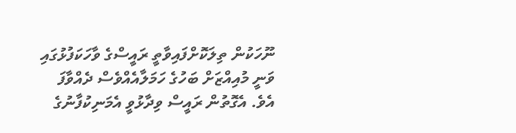ނޫހަކުން ތިލަކޮށްފައިވާތީ ރައީސްގެ ވާހަކަފުޅުގައި ވަނީ މުއިއްޒަށް ބަހުގެ ހަމަލާއެއްވެސް ދެއްވާފަ އެވެ. އެގޮތުން ރައީސް ވިދާޅުވީ އެމަނިކުފާނުގެ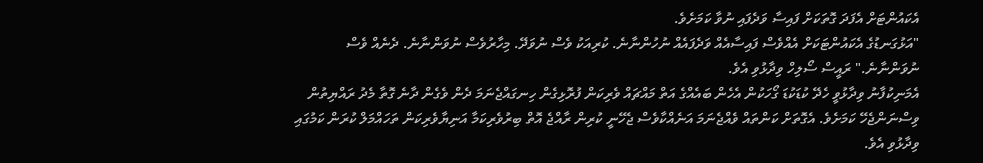އެކައުންޓަށް އެފަދަ ގޮތަކަށް ފައިސާ ވަދެފައި ނުވާ ކަމަށެވެ.
"އަޅުގަނޑުގެ އެކައުންޓަކަށް އެއްވެސް ފައިސާއެއް ވަދެފައެއް ނުހުންނާނެ. ކުރިއަކު ވެސް ނުވަދޭ. މިހާރުވެސް ނުވަންނާނެ. ދެނެއް ވެސް ނުވަންނާނެ." ރައީސް ސޯލިހް ވިދާޅުވި އެވެ.
އެމަނިކުފާނު ވިދާޅުވީ ހެދޭ ކުޑަކުޑަ ގޯހަކުން އެހެން ބައެއްގެ އަތް މައްޗައް ވެރިކަން ފުރޮޅިގެން ހިނގައްޖެނަމަ ދެން ވެގެން ދާނެ ގޮތާ މެދު ރައްޔިތުން ވިސްނަންޖެހޭ ކަމަށެވެ. އެގޮތަށް ކަންތައް ވެއްޖެނަމަ އަނެއްކާވެސް ޖެހޭނީ ކުރިން ރާއްޖެ އޮތް ބިރުވެރިކަމާ އަނިޔާވެރިކަން ތަހައްމަލް ކުރަން ކަމުގައި ވިދާޅުވި އެވެ.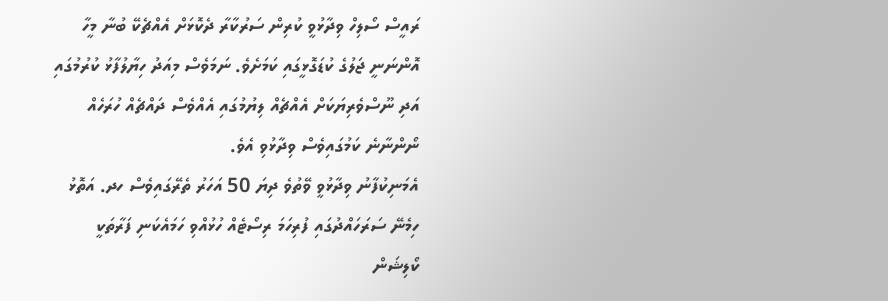ރައީސް ސޯލިހް ވިދާޅުވީ ކުރިން ސަރުކާރާ ދެކޮޅަށް އެއްޗެކޭ ބުނާ މީހާ އޮންނަނީ ޖަލުގެ ކުޑަގޮޅީގައި ކަމަށެވެ. ނަމަވެސް މިއަދު ހިޔާލުފާޅު ކުރުމުގައި އަދި ނޫސްވެރިޔަކަށް އެއްޗެއް ލިޔުމުގައި އެއްވެސް ދައްޗެއް ހުރަހެއް ނޯންނާނެ ކަމުގައިވެސް ވިދާޅުވި އެވެ.
އެމަނިކުފާނު ވިދާޅުވީ ވޭތުވެ ދިޔަ 50 އަހަރު ތެރޭގައިވެސް ހދ. އަތޮޅު ހިމެނޭ ސަރަހައްދުގައި ފުރިހަމަ ރިސޯޓެއް ހުޅުއްވި ހަމައެކަނި ފަރާތަކީ ކޯލިޝަން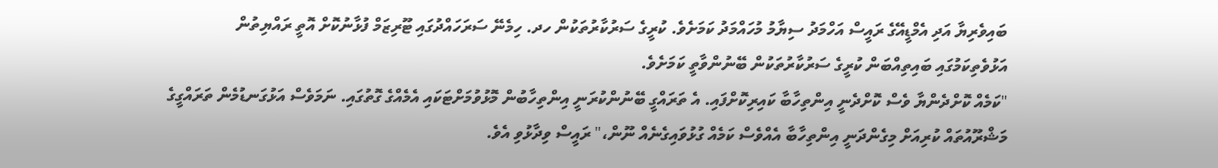ބައިވެރިޔާ އަދި އެމްޑީއޭގެ ރައީސް އަހްމަދު ސިޔާމު މުހައްމަދު ކަމަށެވެ. ކުރީގެ ސަރުކާރުތަކުން ހދ. ހިމެނޭ ސަރަހައްދުގައި ޓޫރިޒަމް ފުޅާނުކޮށް އޮތީ ރައްޔިތުން އަޅުވެތިކަމުގައި ބައިތިއްބަން ކުރީގެ ސަރުކާރުތަކުން ބޭނުންވާތީ ކަމަށެވެ.
"ކަމެއް ކޮށްދެންޔާ ވެސް ކޮށްދެނީ އިންތިހާބާ ކައިރިކޮށްފައި. އެ ތަރައްގީ ބޭނުންކުރަނީ އިންތިހާބުން މޮޅުވުމަށްޓަކައި އެމެއްގެ ގޮތުގައި. ނަމަވެސް އަޅުގަނޑުމެން ތަރައްގީގެ މަޝްރޫއުތައް ކުރިއަށް މިގެންދަނީ އިންތިހާބާ އެއްވެސް ކަމެއް ގުޅުވައިގެނެއް ނޫން،" ރައީސް ވިދާޅުވި އެވެ.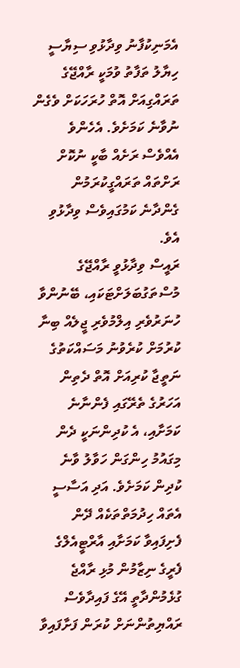އެމަނިކުފާނު ވިދާޅުވި ސިޔާސީ ހިޔާލު ތަފާތު ވުމަކީ ރާއްޖޭގެ ތަރައްގިއަށް އޮތް ހުރަހަކަށް ވެގެން ނުވާނެ ކަމަށެވެ. އެހެންވެ އެއްވެސް ރަށެއް ބާކީ ނުކޮށް ރަށްތައް ތަރައްގީކުރަމުން ގެންދާނެ ކަމުގައިވެސް ވިދާޅުވި އެވެ.
ރައީސް ވިދާޅުވީ ރާއްޖޭގެ މުސްތަގުބަލަށްޓަކައި، ބޭނުންވާ ހުނަރުވެރި އިލްމުވެރި ޖީލެއް ބިނާ ކުރުމަށް ކުރެވުނު މަސައްކަތުގެ ނަތީޖާ ކުރިއަށް އޮތް ދެތިން އަހަރުގެ ތެރޭގައި ފެންނާނެ ކަމަށާއި، އެ ކުދިންނަކީ ދެން މިގައުމު ހިންގަން ހަވާލު ވާނެ ކުދިން ކަމަށެވެ. އަދި އަސާސީ އެތައް ހިދުމަތްތަކެއް ދޭން ފެށިފައިވާ ކަމަށާއި އާރްޓީއެލްގެ ފެރީގެ ނިޒާމުން މުޅި ރާއްޖެ ގުޅެމުންދާތީ އޭގެ ފައިދާވެސް ރައްޔިތުންނަށް ކުރަން ފަށާފައިވާ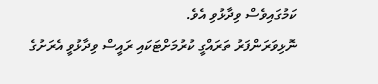ކަމުގައިވެސް ވިދާޅުވި އެވެ.
ނޮޅިވަރަންފަރު ތަރައްގީ ކުރުމަށްޓަކައި ރައީސް ވިދާޅުވީ އެރަށުގެ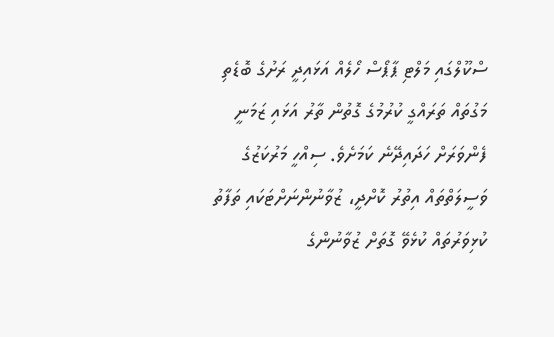ސްކޫލްގައި މަލްޓި ޕާޕޯސް ހޯލެއް އަޅައިދީ ރަށުގެ ބޮޑެތި މަގުތައް ތަރައްގީ ކުރުމުގެ ގޮތުން ތާރު އަޅައި ޒަމަނީ ފެންވަރަށް ހަދައިދޭނެ ކަމަށެވެ. ސިއްހީ މަރުކަޒުގެ ވަސީލަތްތައް އިތުރު ކޮށްދީ، ޒުވާނުންނަށްޓަކައި ތަފާތު ކުޅިވަރުތައް ކުޅެވޭ ގޮތަށް ޒުވާނުންގެ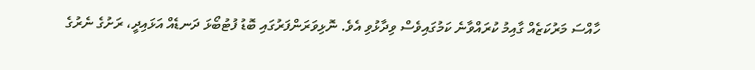ހާއްސަ މަރުކަޒެއް ގާއިމު ކުރައްވާނެ ކަމުގައިވެސް ވިދާޅުވި އެވެ. ނޮޅިވަރަންފަރުގައި ބޮޑު ފުޓުބޯޅަ ދަނޑެއް އަޅައިދީ، ރަށުގެ ނެރުގެ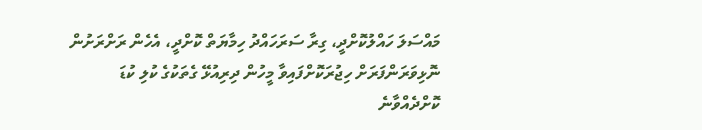މައްސަލަ ހައްލުކޮށްދީ، ގިރާ ސަރަހައްދު ހިމާޔަތް ކޮށްދީ، އެހެން ރަށްރަށުން ނޮޅިވަރަންފަރަށް ހިޖުރަކޮށްފައިވާ މީހުން ދިރިއުޅޭ ގެތަކުގެ ކުލި ކުޑަ ކޮށްދެއްވާނެ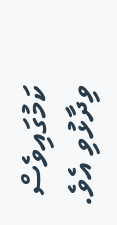ކަމުގައިވެސް ވިދާޅުވި އެވެ.